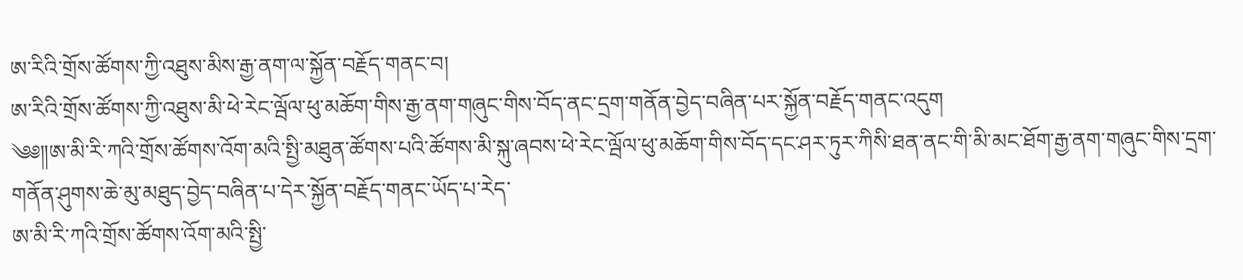ཨ་རིའི་གྲོས་ཚོགས་ཀྱི་འཐུས་མིས་རྒྱ་ནག་ལ་སྐྱོན་བརྗོད་གནང་བ།
ཨ་རིའི་གྲོས་ཚོགས་ཀྱི་འཐུས་མི་ཕེ་རེང་ལྦོལ་ཕུ་མཆོག་གིས་རྒྱ་ནག་གཞུང་གིས་བོད་ནང་དྲག་གནོན་བྱེད་བཞིན་པར་སྐྱོན་བརྗོད་གནང་འདུག
༄༅༎ཨ་མི་རི་ཀའི་གྲོས་ཚོགས་འོག་མའི་སྤྱི་མཐུན་ཚོགས་པའི་ཚོགས་མི་སྐུ་ཞབས་ཕེ་རེང་ལྦོལ་ཕུ་མཆོག་གིས་བོད་དང་ཤར་ཏུར་ཀིསི་ཐན་ནང་གི་མི་མང་ཐོག་རྒྱ་ནག་གཞུང་གིས་དྲག་གནོན་ཤུགས་ཆེ་མུ་མཐུད་བྱེད་བཞིན་པ་དེར་སྐྱོན་བརྗོད་གནང་ཡོད་པ་རེད་
ཨ་མི་རི་ཀའི་གྲོས་ཚོགས་འོག་མའི་སྤྱི་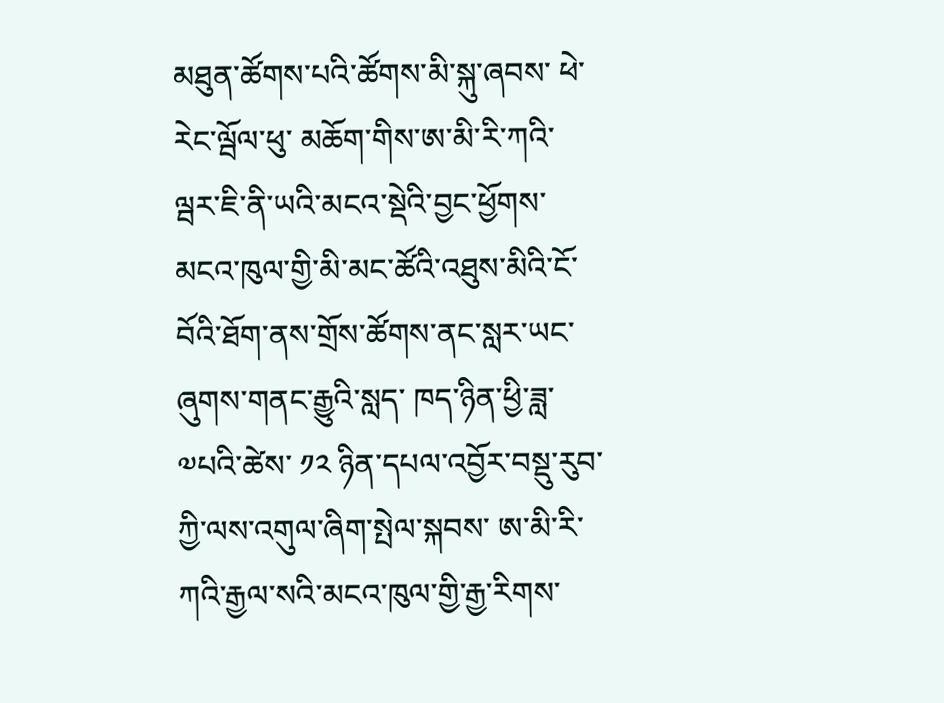མཐུན་ཚོགས་པའི་ཚོགས་མི་སྐུ་ཞབས་ ཕེ་རེང་ལྦོལ་ཕུ་ མཆོག་གིས་ཨ་མི་རི་ཀའི་ལྦར་ཇི་ནི་ཡའི་མངའ་སྡེའི་བྱང་ཕྱོགས་མངའ་ཁུལ་གྱི་མི་མང་ཚོའི་འཐུས་མིའི་ངོ་བོའི་ཐོག་ནས་གྲོས་ཚོགས་ནང་སླར་ཡང་ཞུགས་གནང་རྒྱུའི་སླད་ ཁད་ཉིན་ཕྱི་ཟླ་ ༧པའི་ཚེས་ ༡༢ ཉིན་དཔལ་འབྱོར་བསྡུ་རུབ་ཀྱི་ལས་འགུལ་ཞིག་སྤེལ་སྐབས་ ཨ་མི་རི་ཀའི་རྒྱལ་སའི་མངའ་ཁུལ་གྱི་རྒྱ་རིགས་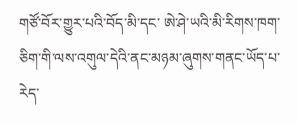གཙོ་བོར་གྱུར་པའི་བོད་མི་དང་ ཨེ་ཤེ་ཡའི་མི་རིགས་ཁག་ཅིག་གི་ལས་འགུལ་དེའི་ནང་མཉམ་ཞུགས་གནང་ཡོད་པ་རེད་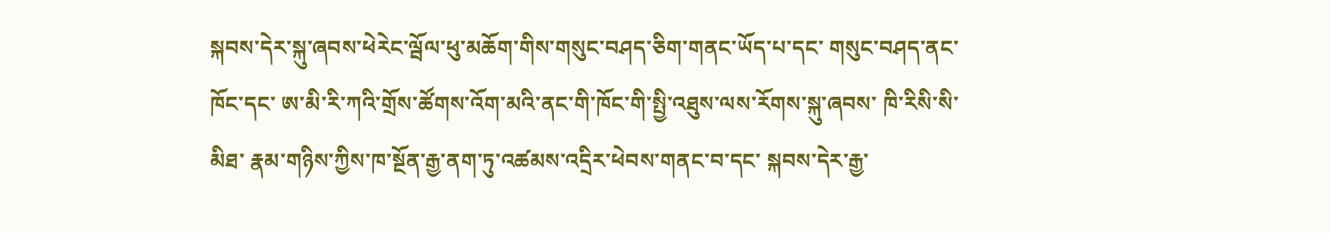སྐབས་དེར་སྐུ་ཞབས་ཕེརེང་ལྦོལ་ཕུ་མཆོག་གིས་གསུང་བཤད་ཅིག་གནང་ཡོད་པ་དང་ གསུང་བཤད་ནང་ཁོང་དང་ ཨ་མི་རི་ཀའི་གྲོས་ཚོགས་འོག་མའི་ནང་གི་ཁོང་གི་སྤྱི་འཐུས་ལས་རོགས་སྐུ་ཞབས་ ཁི་རིསི་སི་མིཐ་ རྣམ་གཉིས་ཀྱིས་ཁ་སྔོན་རྒྱ་ནག་ཏུ་འཚམས་འདྲིར་ཕེབས་གནང་བ་དང་ སྐབས་དེར་རྒྱ་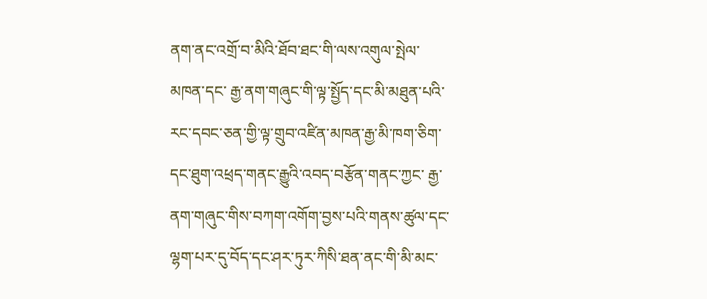ནག་ནང་འགྲོ་བ་མིའི་ཐོབ་ཐང་གི་ལས་འགུལ་སྤེལ་མཁན་དང་ རྒྱ་ནག་གཞུང་གི་ལྟ་སྤྱོད་དང་མི་མཐུན་པའི་རང་དབང་ཅན་གྱི་ལྟ་གྲུབ་འཛིན་མཁན་རྒྱ་མི་ཁག་ཅིག་དང་ཐུག་འཕྲད་གནང་རྒྱུའི་འབད་བརྩོན་གནང་ཀྱང་ རྒྱ་ནག་གཞུང་གིས་བཀག་འགོག་བྱས་པའི་གནས་ཚུལ་དང་ ལྷག་པར་དུ་བོད་དང་ཤར་ཏུར་ཀིསི་ཐན་ནང་གི་མི་མང་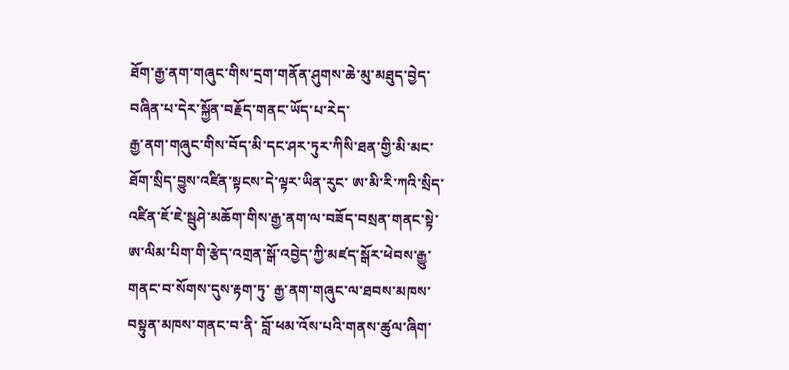ཐོག་རྒྱ་ནག་གཞུང་གིས་དྲག་གནོན་ཤུགས་ཆེ་མུ་མཐུད་བྱེད་བཞིན་པ་དེར་སྐྱོན་བརྗོད་གནང་ཡོད་པ་རེད་
རྒྱ་ནག་གཞུང་གིས་བོད་མི་དང་ཤར་ཏུར་ཀིསི་ཐན་གྱི་མི་མང་ཐོག་སྲིད་བྱུས་འཛིན་སྟངས་དེ་ལྟར་ཡིན་རུང་ ཨ་མི་རི་ཀའི་སྲིད་འཛིན་ཇོ་ཇེ་སྦུཤེ་མཆོག་གིས་རྒྱ་ནག་ལ་བཟོད་བསྲན་གནང་སྟེ་ ཨ་ལིམ་པིག་གི་རྩེད་འགྲན་སྒོ་འབྱེད་ཀྱི་མཛད་སྒོར་ཕེབས་རྒྱུ་གནང་བ་སོགས་དུས་རྟག་ཏུ་ རྒྱ་ནག་གཞུང་ལ་ཐབས་མཁས་བསྟུན་མཁས་གནང་བ་ནི་ བློ་ཕམ་འོས་པའི་གནས་ཚུལ་ཞིག་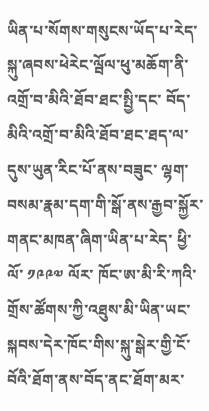ཡིན་པ་སོགས་གསུངས་ཡོད་པ་རེད་ སྐུ་ཞབས་ཕེརེང་ལྦོལ་ཕུ་མཆོག་ནི་འགྲོ་བ་མིའི་ཐོབ་ཐང་སྤྱི་དང་ བོད་མིའི་འགྲོ་བ་མིའི་ཐོབ་ཐང་ཐད་ལ་དུས་ཡུན་རིང་པོ་ནས་བཟུང་ ལྷག་བསམ་རྣམ་དག་གི་སྒོ་ནས་རྒྱབ་སྐྱོར་གནང་མཁན་ཞིག་ཡིན་པ་རེད་ ཕྱི་ལོ་ ༡༩༩༧ ལོར་ ཁོང་ཨ་མི་རི་ཀའི་གྲོས་ཚོགས་ཀྱི་འཐུས་མི་ཡིན་ཡང་ སྐབས་དེར་ཁོང་གིས་སྐུ་སྒེར་གྱི་ངོ་བོའི་ཐོག་ནས་བོད་ནང་ཐོག་མར་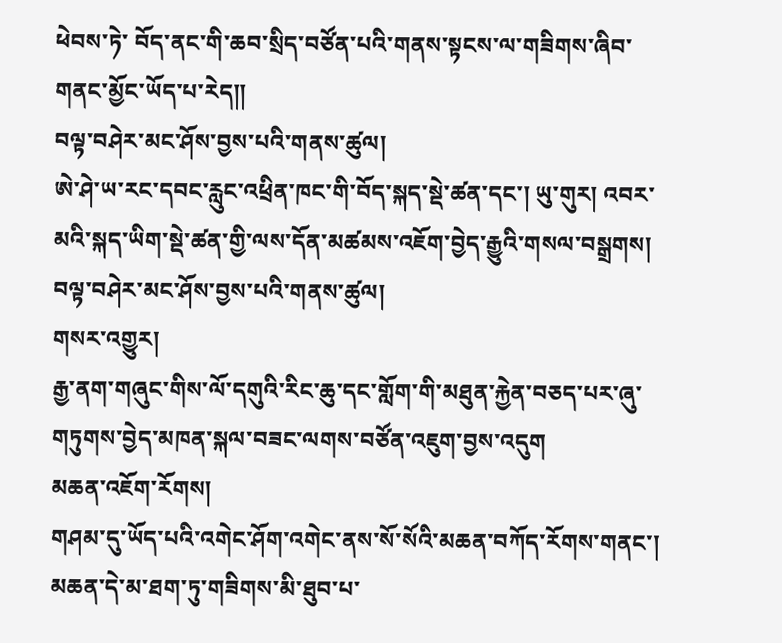ཕེབས་ཏེ་ བོད་ནང་གི་ཆབ་སྲིད་བཙོན་པའི་གནས་སྟངས་ལ་གཟིགས་ཞིབ་གནང་མྱོང་ཡོད་པ་རེད༎
བལྟ་བཤེར་མང་ཤོས་བྱས་པའི་གནས་ཚུལ།
ཨེ་ཤེ་ཡ་རང་དབང་རླུང་འཕྲིན་ཁང་གི་བོད་སྐད་སྡེ་ཚན་དང་། ཡུ་གུར། འབར་མའི་སྐད་ཡིག་སྡེ་ཚན་གྱི་ལས་དོན་མཚམས་འཇོག་བྱེད་རྒྱུའི་གསལ་བསྒྲགས།
བལྟ་བཤེར་མང་ཤོས་བྱས་པའི་གནས་ཚུལ།
གསར་འགྱུར།
རྒྱ་ནག་གཞུང་གིས་ལོ་དགུའི་རིང་ཆུ་དང་གློག་གི་མཐུན་རྐྱེན་བཅད་པར་ཞུ་གཏུགས་བྱེད་མཁན་སྐལ་བཟང་ལགས་བཙོན་འཇུག་བྱས་འདུག
མཆན་འཇོག་རོགས།
གཤམ་དུ་ཡོད་པའི་འགེང་ཤོག་འགེང་ནས་སོ་སོའི་མཆན་བཀོད་རོགས་གནང་། མཆན་དེ་མ་ཐག་ཏུ་གཟིགས་མི་ཐུབ་པ་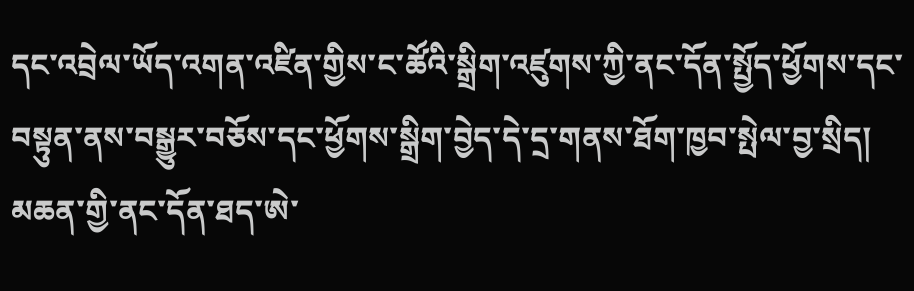དང་འབྲེལ་ཡོད་འགན་འཛིན་གྱིས་ང་ཚོའི་སྒྲིག་འཛུགས་ཀྱི་ནང་དོན་སྤྱོད་ཕྱོགས་དང་བསྟུན་ནས་བསྒྱུར་བཅོས་དང་ཕྱོགས་སྒྲིག་བྱེད་དེ་དྲ་གནས་ཐོག་ཁྱབ་སྤེལ་བྱ་སྲིད། མཆན་གྱི་ནང་དོན་ཐད་ཨེ་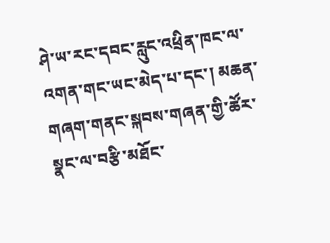ཤེ་ཡ་རང་དབང་རླུང་འཕྲིན་ཁང་ལ་འགན་གང་ཡང་མེད་པ་དང་། མཆན་གཞག་གནང་སྐབས་གཞན་གྱི་ཚོར་སྣང་ལ་བརྩི་མཐོང་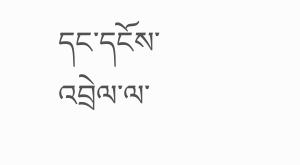དང་དངོས་འབྲེལ་ལ་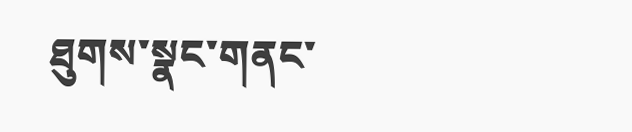ཐུགས་སྣང་གནང་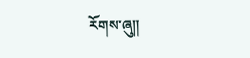རོགས་ཞུ༎